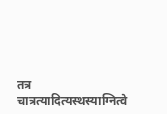तत्र चात्रत्यादित्यस्थस्याग्नित्वे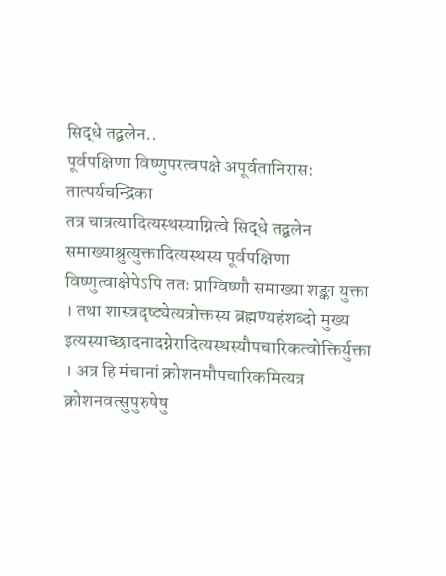सिद्धे तद्बलेन..
पूर्वपक्षिणा विष्णुपरत्वपक्षे अपूर्वतानिरास:
तात्पर्यचन्द्रिका
तत्र चात्रत्यादित्यस्थस्याग्नित्वे सिद्धे तद्बलेन समाख्याश्रुत्युक्तादित्यस्थस्य पूर्वपक्षिणा विष्णुत्वाक्षेपेऽपि ततः प्राग्विष्णौ समाख्या शङ्का युक्ता । तथा शास्त्रदृष्ट्येत्यत्रोक्तस्य ब्रह्मण्यहंशब्दो मुख्य इत्यस्याच्छादनादग्नेरादित्यस्थस्यौपचारिकत्वोक्तिर्युक्ता । अत्र हि मंचानां क्रोशनमौपचारिकमित्यत्र क्रोशनवत्सुपुरुषेषु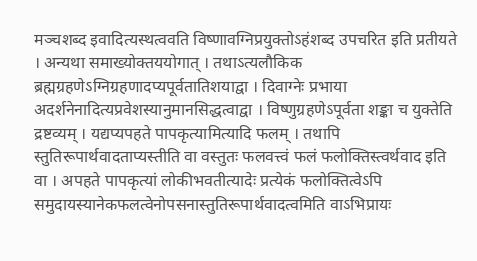मञ्चशब्द इवादित्यस्थत्ववति विष्णावग्निप्रयुक्तोऽहंशब्द उपचरित इति प्रतीयते । अन्यथा समाख्योक्तययोगात् । तथाऽत्यलौकिक ब्रह्मग्रहणेऽग्निग्रहणादप्यपूर्वतातिशयाद्वा । दिवाग्नेः प्रभाया अदर्शनेनादित्यप्रवेशस्यानुमानसिद्धत्वाद्वा । विष्णुग्रहणेऽपूर्वता शङ्का च युक्तेति द्रष्टव्यम् । यद्यप्यपहते पापकृत्यामित्यादि फलम् । तथापि स्तुतिरूपार्थवादताप्यस्तीति वा वस्तुतः फलवत्त्वं फलं फलोक्तिस्त्वर्थवाद इति वा । अपहते पापकृत्यां लोकीभवतीत्यादेः प्रत्येकं फलोक्तित्वेऽपि समुदायस्यानेकफलत्वेनोपसनास्तुतिरूपार्थवादत्वमिति वाऽभिप्रायः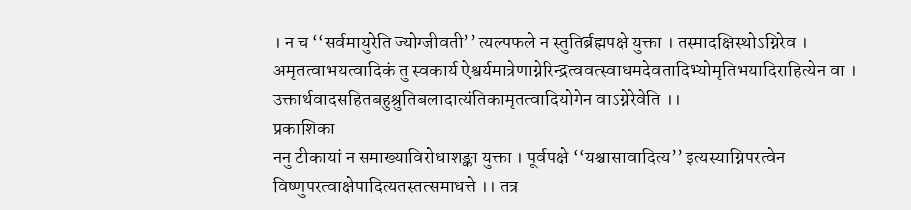। न च ‘‘सर्वमायुरेति ज्योग्जीवती’’ त्यल्पफले न स्तुतिर्ब्रह्मपक्षे युक्ता । तस्मादक्षिस्थोऽग्निरेव । अमृतत्वाभयत्वादिकं तु स्वकार्य ऐश्वर्यमात्रेणाग्नेरिन्द्रत्ववत्स्वाधमदेवतादिभ्योमृतिभयादिराहित्येन वा । उक्तार्थवादसहितबहुश्रुतिबलादात्यंतिकामृतत्वादियोगेन वाऽग्नेरेवेति ।।
प्रकाशिका
ननु टीकायां न समाख्याविरोधाशङ्का युक्ता । पूर्वपक्षे ‘‘यश्चासावादित्य’’ इत्यस्याग्निपरत्वेन विष्णुपरत्वाक्षेपादित्यतस्तत्समाधत्ते ।। तत्र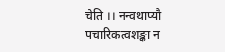चेति ।। नन्वथाप्यौ पचारिकत्वशङ्का न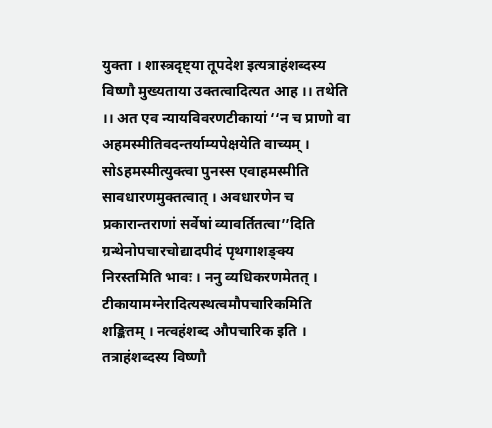युक्ता । शास्त्रदृष्ट्या तूपदेश इत्यत्राहंशब्दस्य विष्णौ मुख्यताया उक्तत्वादित्यत आह ।। तथेति ।। अत एव न्यायविवरणटीकायां ‘‘न च प्राणो वा अहमस्मीतिवदन्तर्याम्यपेक्षयेति वाच्यम् । सोऽहमस्मीत्युक्त्वा पुनस्स एवाहमस्मीति सावधारणमुक्तत्वात् । अवधारणेन च प्रकारान्तराणां सर्वेषां व्यावर्तितत्वा’’दिति ग्रन्थेनोपचारचोद्यादपीदं पृथगाशङ्क्य निरस्तमिति भावः । ननु व्यधिकरणमेतत् । टीकायामग्नेरादित्यस्थत्वमौपचारिकमिति शङ्कितम् । नत्वहंशब्द औपचारिक इति । तत्राहंशब्दस्य विष्णौ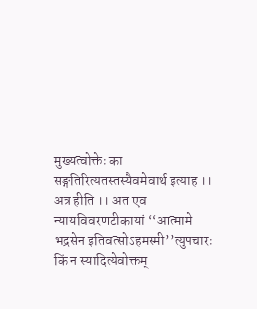मुख्यत्वोक्तेः का सङ्गतिरित्यतस्तस्यैवमेवार्थ इत्याह ।। अत्र हीति ।। अत एव न्यायविवरणटीकायां ‘‘आत्मामे भद्रसेन इतिवत्सोऽहमस्मी’’त्युपचारः किं न स्यादित्येवोक्तम्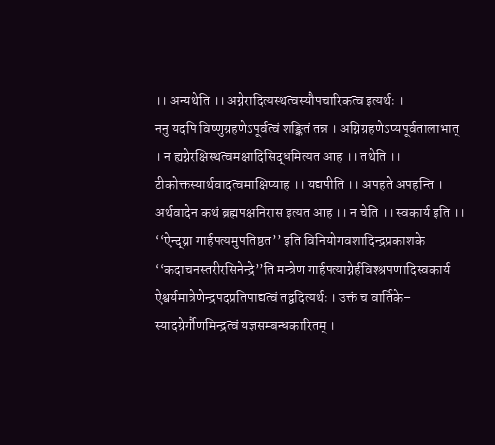।। अन्यथेति ।। अग्नेरादित्यस्थत्वस्यौपचारिकत्व इत्यर्थः ।
ननु यदपि विष्णुग्रहणेऽपूर्वत्वं शङ्कितं तन्न । अग्निग्रहणेऽप्यपूर्वतालाभात् । न ह्यग्नेरक्षिस्थत्वमक्षादिसिद्धमित्यत आह ।। तथेति ।। टीकोक्तस्यार्थवादत्वमाक्षिप्याह ।। यद्यपीति ।। अपहते अपहन्ति । अर्थवादेन कथं ब्रह्मपक्षनिरास इत्यत आह ।। न चेति ।। स्वकार्य इति ।। ‘‘ऐन्द्य्रा गार्हपत्यमुपतिष्ठत’’ इति विनियोगवशादिन्द्रप्रकाशके ‘‘कदाचनस्तरीरसिनेन्द्रे’’ति मन्त्रेण गार्हपत्याग्नेर्हविश्श्रपणादिस्वकार्य ऐश्वर्यमात्रेणेन्द्रपदप्रतिपाद्यत्वं तद्वदित्यर्थः । उक्तं च वार्तिके–
स्यादग्रेर्गौणमिन्द्रत्वं यज्ञसम्बन्धकारितम् ।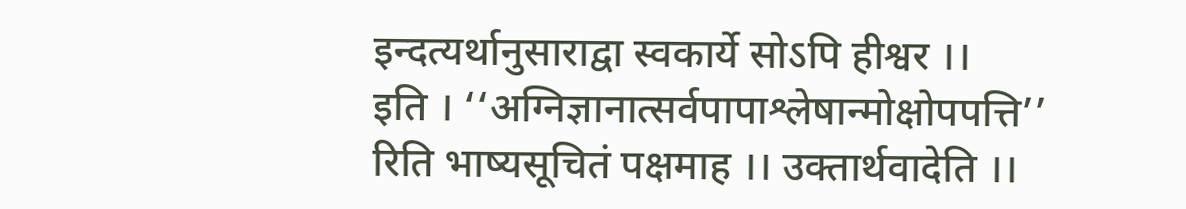इन्दत्यर्थानुसाराद्वा स्वकार्ये सोऽपि हीश्वर ।।
इति । ‘‘अग्निज्ञानात्सर्वपापाश्लेषान्मोक्षोपपत्ति’’ रिति भाष्यसूचितं पक्षमाह ।। उक्तार्थवादेति ।।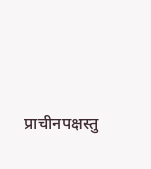प्राचीनपक्षस्तु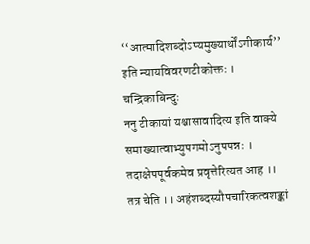‘‘आत्मादिशब्दोऽप्यमुख्यार्थोंऽगीकार्य’’ इति न्यायविवरणटीकोक्तः ।
चन्द्रिकाबिन्दुः
ननु टीकायां यश्चासावादित्य इति वाक्ये समाख्यात्वाभ्युपगमोऽनुपपन्नः । तदाक्षेपपूर्वकमेव प्रवृत्तेरित्यत आह ।। तत्र चेति ।। अहंशब्दस्यौपचारिकत्वशङ्कां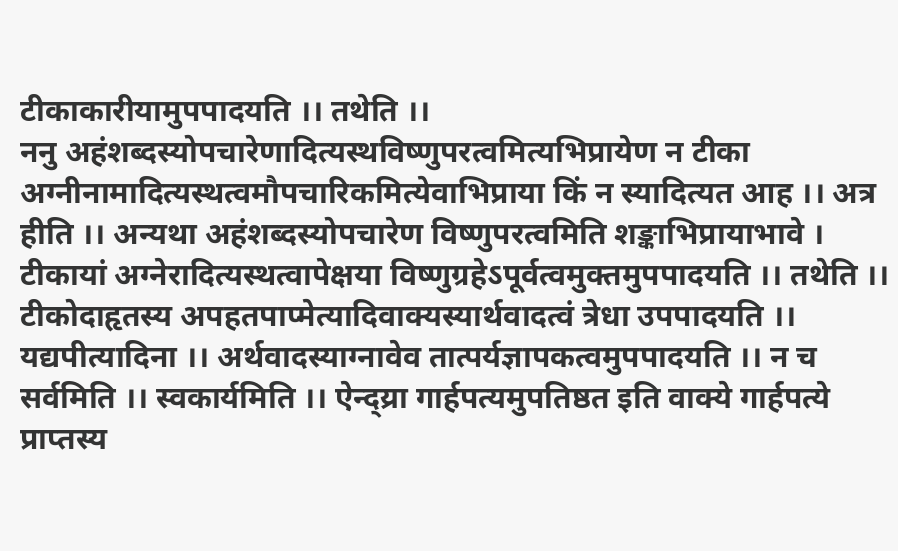टीकाकारीयामुपपादयति ।। तथेति ।।
ननु अहंशब्दस्योपचारेणादित्यस्थविष्णुपरत्वमित्यभिप्रायेण न टीका अग्नीनामादित्यस्थत्वमौपचारिकमित्येवाभिप्राया किं न स्यादित्यत आह ।। अत्र हीति ।। अन्यथा अहंशब्दस्योपचारेण विष्णुपरत्वमिति शङ्काभिप्रायाभावे । टीकायां अग्नेरादित्यस्थत्वापेक्षया विष्णुग्रहेऽपूर्वत्वमुक्तमुपपादयति ।। तथेति ।। टीकोदाहृतस्य अपहतपाप्मेत्यादिवाक्यस्यार्थवादत्वं त्रेधा उपपादयति ।। यद्यपीत्यादिना ।। अर्थवादस्याग्नावेव तात्पर्यज्ञापकत्वमुपपादयति ।। न च सर्वमिति ।। स्वकार्यमिति ।। ऐन्द्य्रा गार्हपत्यमुपतिष्ठत इति वाक्ये गार्हपत्ये प्राप्तस्य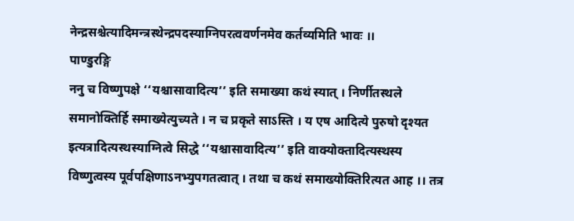नेन्द्रसश्चेत्यादिमन्त्रस्थेन्द्रपदस्याग्निपरत्ववर्णनमेव कर्तव्यमिति भावः ।।
पाण्डुरङ्गि
ननु च विष्णुपक्षे ‘‘यश्चासावादित्य’’ इति समाख्या कथं स्यात् । निर्णीतस्थले समानोक्तिर्हि समाख्येत्युच्यते । न च प्रकृते साऽस्ति । य एष आदित्ये पुरुषो दृश्यत इत्यत्रादित्यस्थस्याग्नित्वे सिद्धे ‘‘यश्चासावादित्य’’ इति वाक्योक्तादित्यस्थस्य विष्णुत्वस्य पूर्वपक्षिणाऽनभ्युपगतत्वात् । तथा च कथं समाख्योक्तिरित्यत आह ।। तत्र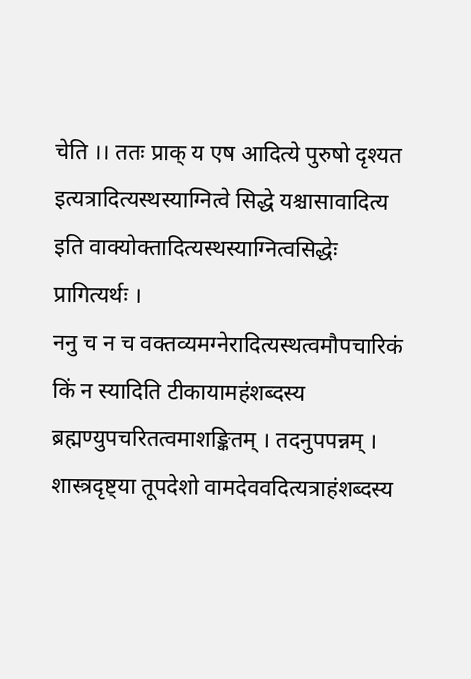चेति ।। ततः प्राक् य एष आदित्ये पुरुषो दृश्यत इत्यत्रादित्यस्थस्याग्नित्वे सिद्धे यश्चासावादित्य इति वाक्योक्तादित्यस्थस्याग्नित्वसिद्धेः प्रागित्यर्थः ।
ननु च न च वक्तव्यमग्नेरादित्यस्थत्वमौपचारिकं किं न स्यादिति टीकायामहंशब्दस्य ब्रह्मण्युपचरितत्वमाशङ्कितम् । तदनुपपन्नम् । शास्त्रदृष्ट्या तूपदेशो वामदेववदित्यत्राहंशब्दस्य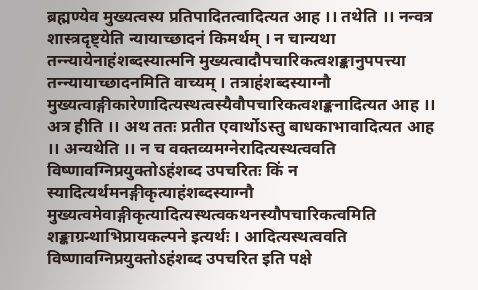ब्रह्मण्येव मुख्यत्वस्य प्रतिपादितत्वादित्यत आह ।। तथेति ।। नन्वत्र शास्त्रदृष्ट्येति न्यायाच्छादनं किमर्थम् । न चान्यथा तन्न्यायेनाहंशब्दस्यात्मनि मुख्यत्वादौपचारिकत्वशङ्कानुपपत्त्या तन्न्यायाच्छादनमिति वाच्यम् । तत्राहंशब्दस्याग्नौ मुख्यत्वाङ्गीकारेणादित्यस्थत्वस्यैवौपचारिकत्वशङ्कनादित्यत आह ।। अत्र हीति ।। अथ ततः प्रतीत एवार्थोऽस्तु बाधकाभावादित्यत आह ।। अन्यथेति ।। न च वक्तव्यमग्नेरादित्यस्थत्ववति विष्णावग्निप्रयुक्तोऽहंशब्द उपचरितः किं न स्यादित्यर्थमनङ्गीकृत्याहंशब्दस्याग्नौ मुख्यत्वमेवाङ्गीकृत्यादित्यस्थत्वकथनस्यौपचारिकत्वमिति शङ्काग्रन्थाभिप्रायकल्पने इत्यर्थः । आदित्यस्थत्ववति विष्णावग्निप्रयुक्तोऽहंशब्द उपचरित इति पक्षे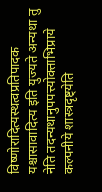विष्णोरादित्यस्थत्वप्रतिपादक यश्चासावादित्य इति युज्यते अन्यथा तु नेति तदन्यथानुपपत्त्योक्ताभिप्राये कल्पनीये शास्त्रदृष्ट्येति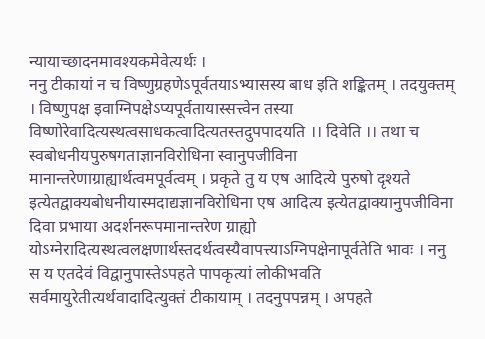न्यायाच्छादनमावश्यकमेवेत्यर्थः ।
ननु टीकायां न च विष्णुग्रहणेऽपूर्वतयाऽभ्यासस्य बाध इति शङ्कितम् । तदयुक्तम् । विष्णुपक्ष इवाग्निपक्षेऽप्यपूर्वतायास्सत्त्वेन तस्या विष्णोरेवादित्यस्थत्वसाधकत्वादित्यतस्तदुपपादयति ।। दिवेति ।। तथा च स्वबोधनीयपुरुषगताज्ञानविरोधिना स्वानुपजीविना मानान्तरेणाग्राह्यार्थत्वमपूर्वत्वम् । प्रकृते तु य एष आदित्ये पुरुषो दृश्यते इत्येतद्वाक्यबोधनीयास्मदाद्यज्ञानविरोधिना एष आदित्य इत्येतद्वाक्यानुपजीविना दिवा प्रभाया अदर्शनरूपमानान्तरेण ग्राह्यो योऽग्नेरादित्यस्थत्वलक्षणार्थस्तदर्थत्वस्यैवापत्त्याऽग्निपक्षेनापूर्वतेति भावः । ननु स य एतदेवं विद्वानुपास्तेऽपहते पापकृत्यां लोकीभवति सर्वमायुरेतीत्यर्थवादादित्युक्तं टीकायाम् । तदनुपपन्नम् । अपहते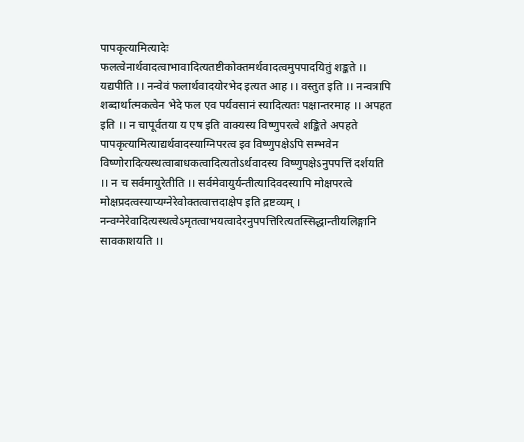पापकृत्यामित्यादेः फलत्वेनार्थवादत्वाभावादित्यतष्टीकोक्तमर्थवादत्वमुपपादयितुं शङ्कते ।। यद्यपीति ।। नन्वेवं फलार्थवादयोरभेद इत्यत आह ।। वस्तुत इति ।। नन्वत्रापि शब्दार्थात्मकत्वेन भेदे फल एव पर्यवसानं स्यादित्यतः पक्षान्तरमाह ।। अपहत इति ।। न चापूर्वतया य एष इति वाक्यस्य विष्णुपरत्वे शङ्किते अपहते पापकृत्यामित्याद्यर्थवादस्याग्निपरत्व इव विष्णुपक्षेऽपि सम्भवेन विष्णोरादित्यस्थत्वाबाधकत्वादित्यतोऽर्थवादस्य विष्णुपक्षेऽनुपपत्तिं दर्शयति ।। न च सर्वमायुरेतीति ।। सर्वमेवायुर्यन्तीत्यादिवदस्यापि मोक्षपरत्वे मोक्षप्रदत्वस्याप्यग्नेरेवोक्तत्वात्तदाक्षेप इति द्रष्टव्यम् । नन्वग्नेरेवादित्यस्थत्वेऽमृतत्वाभयत्वादेरनुपपत्तिरित्यतस्सिद्धान्तीयलिङ्गानि सावकाशयति ।।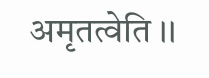अमृतत्वेति ।।